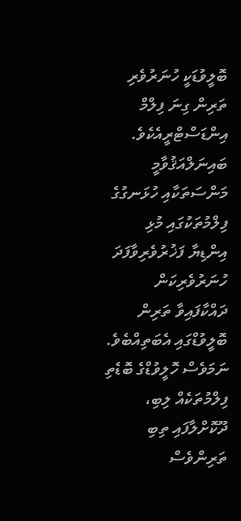ބޮލީވުޑަކީ ހުނަރުވެރި ތަރިން ގިނަ ފިލްމް އިންޑަސްޓްރީއެކެވެ. ބައިނަލްއަޤުވާމީ މަންސަތަކާއި ހުޅަނގުގެ ފިލްމުތަކުގައި މުޅި އިންޑިޔާ ފަޚުރުވެރިވާފަދަ ހުނަރުވެރިކަން ދައްކާފައިވާ ތަރިން ބޮލީވުޑްގައި އެބަތިއްބެވެ. ނަމަވެސް ހޮލީވުޑްގެ ބޮޑެތި ފިލްމުތަކެއް ލިބި، ދޫކޮށްލާފައި ތިބި ތަރިންވެސް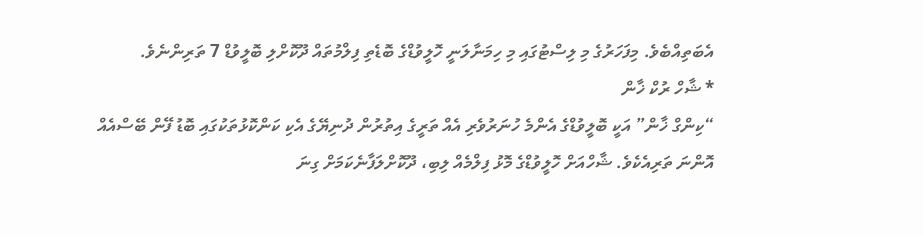އެބަތިއްބެވެ. މިފަހަރުގެ މި ލިސްޓުގައި މި ހިމަނާލަނީ ހޮލީވުޑްގެ ބޮޑެތި ފިލްމުތައް ދޫކޮށްލި ބޮލީވުޑް 7 ތަރިންނެވެ.
* ޝާހް ރުކް ޚާން
“ކިންގް ޚާން” އަކީ ބޮލީވުޑްގެ އެންމެ ހުނަރުވެރި އެއް ތަރީގެ އިތުރުން ދުނިޔޭގެ އެކި ކަންކޮޅުތަކުގައި ބޮޑު ފޭން ބޭސްއެއް އޮންނަ ތަރިއެކެވެ. ޝާހްއަށް ހޮލީވުޑްގެ މޮޅު ފިލްމެއް ލިބި، ދޫކޮށްލަފާނެކަމަށް ގިނަ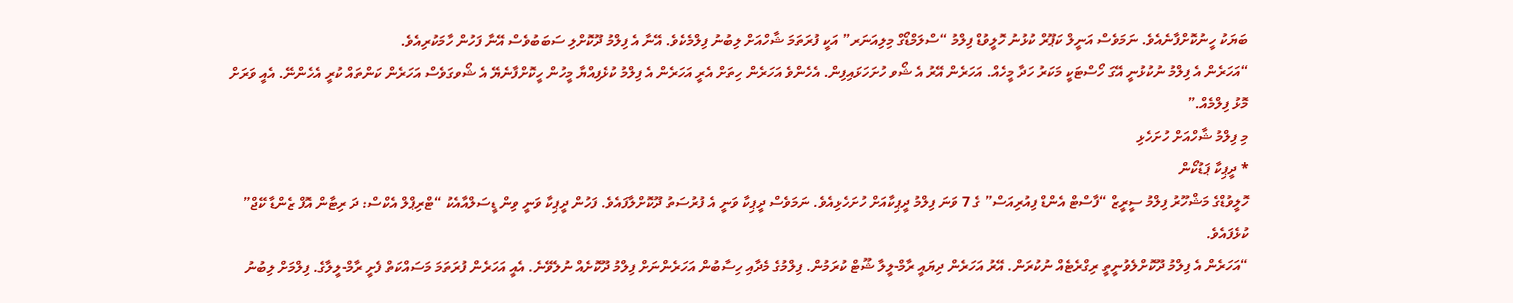ބަޔަކު ހީނުކޮށްފާނެއެވެ. ނަމަވެސް އަނީލް ކަޕޫރް ކުޅުނު ހޮލީވުޑް ފިލްމު “ސްލަމްޑޯގް މިލިއަނަރ” އަކީ ފުރަތަމަ ޝާހްއަށް ލިބުނު ފިލްމެކެވެ. އޭނާ އެ ފިލްމު ދޫކޮށްލި ސަބަބުވެސް އޭނާ ފަހުން ހާމަކުރިއެވެ.
“އަހަރެން އެ ފިލްމު ނުކުޅުނީ އޭގަ ހޯސްޓަކީ މަކަރު ހަދާ މީހެއް. އަހަރެން އޭރު އެ ޝޯވ ހުށަހަޅައިފިން. އެހެންވެ އަހަރެން ހިތަށް އެރީ އަހަރެން އެ ފިލްމު ކުޅެފިއްޔާ މީހުން ހީކޮށްފާނެޔޭ އެ ޝޯވގަވެސް އަހަރެން ކަންތައް ކުރީ އެހެންނޭ. އެއީ ވަރަށް މޮޅު ފިލްމެއް.”
މި ފިލްމު ޝާހްއަށް ހުށަހެޅި
* ދީޕިކާ ޕަޑުކޯން
ހޮލީވުޑްގެ މަޝްހޫރު ފިލްމު ސީރީޒް “ފާސްޓް އެންޑް ފިއުރިއަސް” ގެ 7 ވަނަ ފިލްމު ދީޕިކާއަށް ހުށަހެޅިއެވެ. ނަމަވެސް ދީޕިކާ ވަނީ އެ ފުރުސަތު ދޫކޮށްލާފައެވެ. ފަހުން ދީޕިކާ ވަނީ ވިން ޑީސަލްއާއެކު “ޓްރިޕްލް އެކްސް: ދަ ރިޓާން އޮފް ޒެންޑާ ކޭޖް” ކުޅެފައެވެ.
“އަހަރެން އެ ފިލްމު ދޫކޮށްލެވުނީތީ ރިގްރެޓެއް ނުކުރަން. އޭރު އަހަރެން ދިޔައީ ރާމް-ލީލާ ޝޫޓް ކުރަމުން. ފިލްމުގެ މެދާއި ހިސާބުން އަހަރެންނަށް ފިލްމު ދޫކޮށެއް ނުލެވޭނެ. އެއީ އަހަރެން ފުރަތަމަ މަސައްކަތް ފެށީ ރާމް-ލީލާގެ. ފިލްމަށް ލިބުނު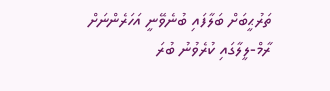ތަރުޙީބަށް ބަލާފައި ބުނެވޭނީ އަހަރެންނަށް ރާމް-ލީލާގައި ކުރެވުނު ބުރަ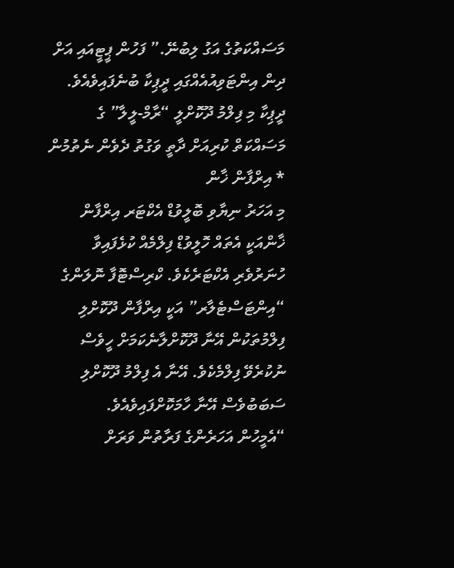މަސައްކަތުގެ އަގު ލިބުނޭ.” ފަހުން ޕީޓީއައި އަށް ދިން އިންޓަވިއުއެއްގައި ދީޕިކާ ބުނެފައިވެއެވެ.
ދީޕިކާ މި ފިލްމު ދޫކޮށްލީ “ރާމް-ލީލާ” ގެ މަސައްކަތް ކުރިއަށް ދާތީ ވަގުތު ދެވެން ނެތުމުން
* އިރްފާން ޚާން
މި އަހަރު ނިޔާވި ބޮލީވުޑް އެކްޓަރ އިރްފާން ޚާންއަކީ އެތައް ހޮލީވުޑް ފިލްމެއް ކުޅެފައިވާ ހުނަރުވެރި އެކްޓަރެކެވެ. ކްރިސްޓޮފާ ނޮލަންގެ “އިންޓަސްޓެލާރ” އަކީ އިރްފާން ދޫކޮށްލި ފިލްމުތަކުން އޭނާ ދޫކޮށްލާނެކަމަށް ހީވެސް ނުކުރެވޭ ފިލްމެކެވެ. އޭނާ އެ ފިލްމު ދޫކޮށްލި ސަބަބުވެސް އޭނާ ހާމަކޮށްފައިވެއެވެ.
“އެމީހުން އަހަރެންގެ ފަރާތުން ވަރަށް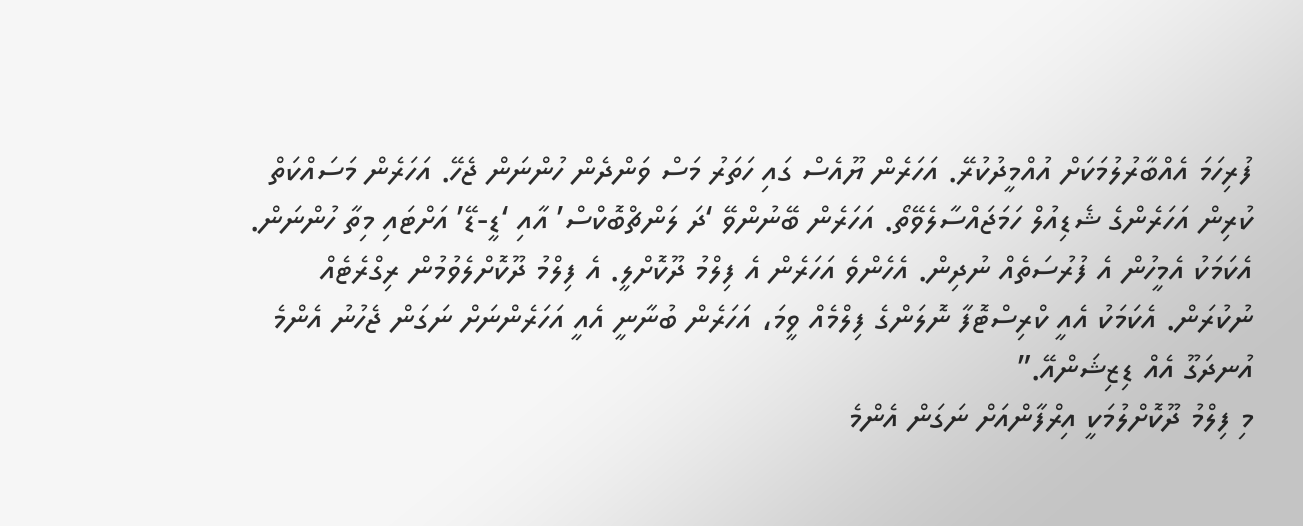ފުރިހަމަ އެއްބާރުލުމަކަށް އުއްމީދުކުރޭ. އަހަރެން ޔޫއެސް ގައި ހަތަރު މަސް ވަންދެން ހުންނަން ޖެހޭ. އަހަރެން މަސައްކަތް ކުރިން އަހަރެންގެ ޝެޑިއުލް ހަމަޖައްސާލެވޭތޯ. އަހަރެން ބޭނުންވޭ ‘ދަ ލަންޗްބޮކްސް’ އާއި ‘ޑީ-ޑޭ’ އަށްޓައި މިތާ ހުންނަން. އެކަމަކު އެމީހުން އެ ފުރުސަތެއް ނުދިން. އެހެންވެ އަހަރެން އެ ފިލްމު ދޫކޮށްލީ. އެ ފިލްމު ދޫކޮށްލެވުމުން ރިގްރެޓެއް ނުކުރަން. އެކަމަކު އެއީ ކްރިސްޓޮފާ ނޮލަންގެ ފިލްމެއް ވީމަ، އަހަރެން ބުނާނީ އެއީ އަހަރެންނަށް ނަގަން ޖެހުނު އެންމެ އުނދަގޫ އެއް ޑިޒިޝަންއޭ.”
މި ފިލްމު ދޫކޮށްލުމަކީ އިރްފާންއަށް ނަގަން އެންމެ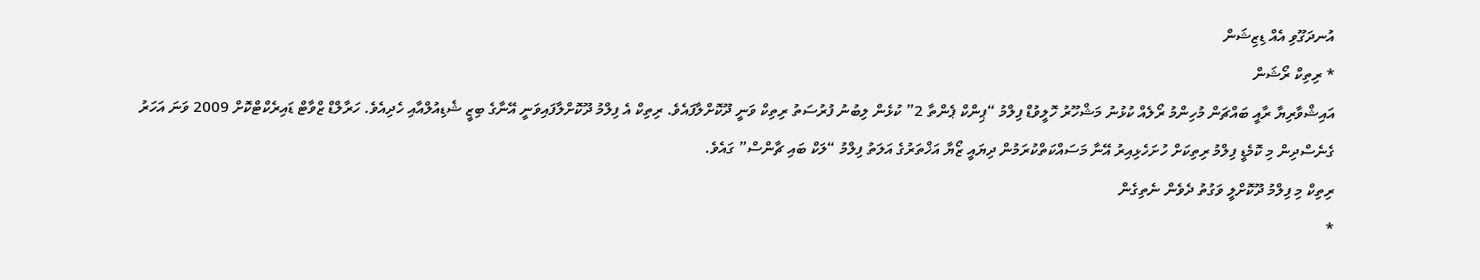އުނދަގޫވި އެއް ޑިޒިޝަން
* ރިތިކް ރޯޝަން
އައިޝްވާރިޔާ ރާއީ ބައްޗަން މުހިންމު ރޯލެއް ކުޅުނު މަޝްހޫރު ހޮލީވުޑް ފިލްމު “ޕިންކް ޕެންތާ 2” ކުޅެން ލިބުނު ފުރުސަތު ރިތިކް ވަނީ ދޫކޮށްލާފައެވެ. ރިތިކް އެ ފިލްމު ދޫކޮށްލާފައިވަނީ އޭނާގެ ބިޒީ ޝެޑިއުލްއާއި ހެދިއެވެ. ހަރާލްޑް ޒްވާޓް ޑައިރެކްޓްކޮށް 2009 ވަނަ އަހަރު ގެނެސްދިން މި ކޮމެޑީ ފިލްމު ރިތިކަށް ހުށަހެޅިއިރު އޭނާ މަސައްކަތްކުރަމުން ދިޔައީ ޒޯޔާ އަޚްތަރުގެ އަލަތު ފިލްމު “ލަކް ބައި ޗާންސް” ގައެވެ.
ރިތިކް މި ފިލްމު ދޫކޮށްލީ ވަގުތު ދެވެން ނެތިގެން
*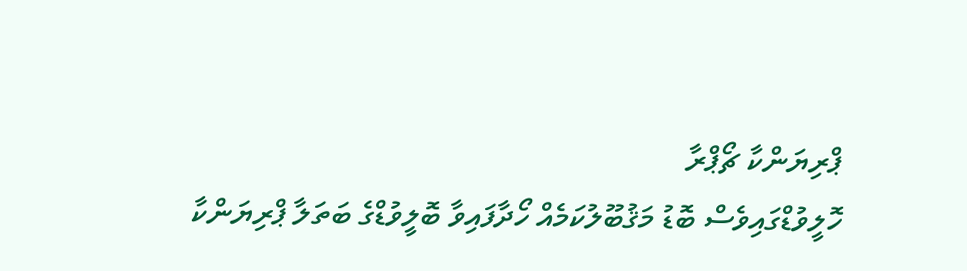ޕްރިޔަންކާ ޗޯޕްރާ
ހޮލީވުޑްގައިވެސް ބޮޑު މަޤުބޫލުކަމެއް ހޯދާފައިވާ ބޮލީވުޑްގެ ބަތަލާ ޕްރިޔަންކާ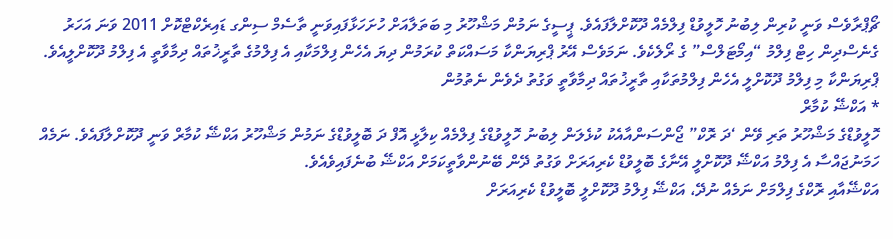ޗޯޕްރާވެސް ވަނީ ކުރިން ލިބުނު ހޮލީވުޑް ފިލްމެއް ދޫކޮށްލާފައެވެ. ޕީސީގެ ނަމުން މަޝްހޫރު މި ބަތަލާއަށް ހުށަހަޅާފައިވަނީ ތާސެމް ސިންގ ޑައިރެކްޓްކޮށް 2011 ވަނަ އަހަރު ގެނެސްދިން ހިޓް ފިލްމު “އިމޯޓަލްސް” ގެ ރޯލެކެވެ. ނަމަވެސް އޭރު ޕްރިޔަންކާ މަސައްކަތް ކުރަމުން ދިޔަ އެހެން ފިލްމަކާއި އެ ފިލްމުގެ ތާރީޚުތައް ދިމާވާތީ އެ ފިލްމު ދޫކޮށްލީއެވެ.
ޕްރިޔަންކާ މި ފިލްމު ދޫކޮށްލީ އެހެން ފިލްމުތަކާއި ތާރީޚުތައް ދިމާވާތީ ވަގުތު ދެވެން ނެތުމުން
* އަކްޝޭ ކުމާރް
ހޮލީވުޑްގެ މަޝްހޫރު ތަރި ވޭން ‘ދަ ރޮކް” ޖޯންސަންއާއެކު ކުޅެލަން ލިބުނު ހޮލީވުޑްގެ ފިލްމެއް ކިލާޅީ އޮފް ދަ ބޮލީވުޑްގެ ނަމުން މަޝްހޫރު އަކްޝޭ ކުމާރް ވަނީ ދޫކޮށްލާފައެވެ. ނަމެއް ހަމަނުޖައްސާ އެ ފިލްމު އަކްޝޭ ދޫކޮށްލީ އޭނާގެ ބޮލީވުޑް ކެރިއަރަށް ވަގުތު ދޭން ބޭނުންވާތީކަމަށް އަކްޝޭ ބުނެފައިވެއެވެ.
އަކްޝޭއާއި ރޮކްގެ ފިލްމަށް ނަމެއް ނުދޭ، އަކްޝޭ ފިލްމު ދޫކޮށްލީ ބޮލީވުޑް ކެރިއަރަށް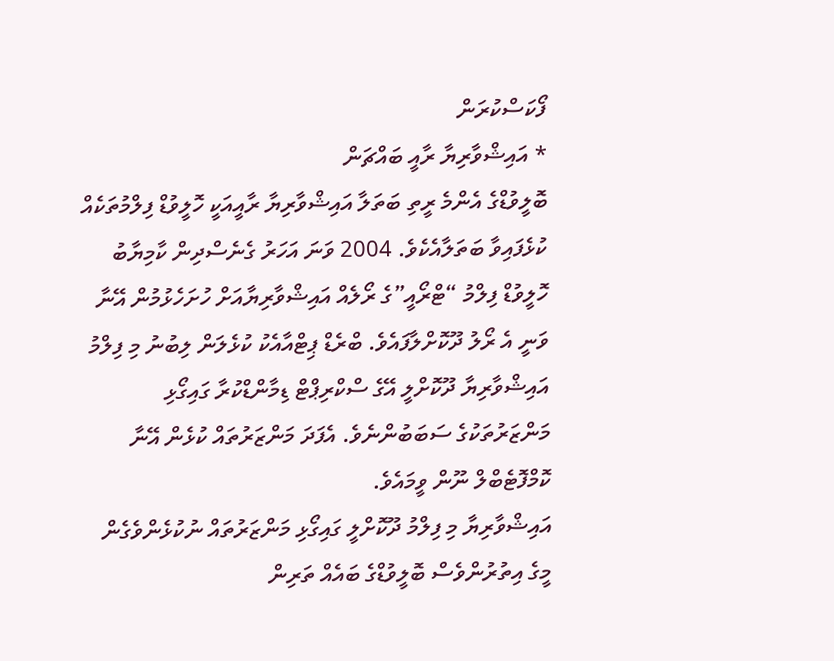ފޯކަސްކުރަން
* އައިޝްވާރިޔާ ރާއީ ބައްޗަން
ބޮލީވުޑްގެ އެންމެ ރީތި ބަތަލާ އައިޝްވާރިޔާ ރާއީއަކީ ހޮލީވުޑް ފިލްމުތަކެއް ކުޅެފައިވާ ބަތަލާއެކެވެ. 2004 ވަނަ އަހަރު ގެނެސްދިން ކާމިޔާބު ހޮލީވުޑް ފިލްމު “ޓްރޯއީ”ގެ ރޯލެއް އައިޝްވާރިޔާއަށް ހުށަހެޅުމުން އޭނާ ވަނީ އެ ރޯލު ދޫކޮށްލާފައެވެ. ބްރެޑް ޕިޓްއާއެކު ކުޅެލަން ލިބުނު މި ފިލްމު އައިޝްވާރިޔާ ދޫކޮށްލީ އޭގެ ސްކްރިޕްޓް ޑިމާންޑްކުރާ ގައިގޯޅި މަންޒަރުތަކުގެ ސަބަބުންނެވެ. އެފަދަ މަންޒަރުތައް ކުޅެން އޭނާ ކޮމްފޮޓެބްލް ނޫން ވީމައެވެ.
އައިޝްވާރިޔާ މި ފިލްމު ދޫކޮށްލީ ގައިގޯޅި މަންޒަރުތައް ނުކުޅެންވެގެން
މީގެ އިތުރުންވެސް ބޮލީވުޑްގެ ބައެއް ތަރިން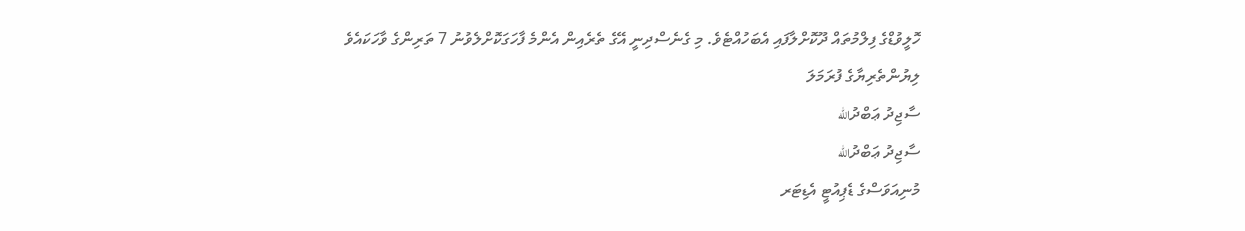ހޮލީވުޑްގެ ފިލްމުތައް ދޫކޮށްލާފައި އެބަހުއްޓެވެ. މި ގެނެސްދިނީ އޭގެ ތެރެއިން އެންމެ ފާހަގަކޮށްލެވުނު 7 ތަރިންގެ ވާހަކައެވެ
ލިޔުންތެރިޔާގެ ފުރަމަލަ
ސާޖިދު ޢަބްދުالله
ސާޖިދު ޢަބްދުالله
މުނިއަވަސްގެ ޑެޕިއުޓީ އެޑިޓަރ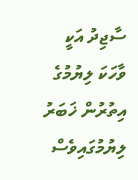ސާޖިދު އަކީ ވާހަކަ ލިޔުމުގެ އިތުރުން ޚަބަރު ލިޔުމުގައިވެސް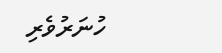ހުނަރުވެރި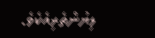ލިޔުންތެރިއެކެވެ.